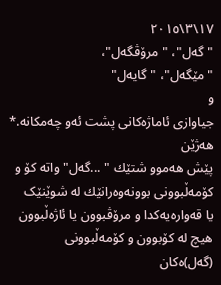١٧\٣\٢٠١٥
"گەل"، "مرۆڤگەل"،
"مێگەل"، "گایەل"
و
جیاوازی ئاماژەکانی پشت ئەو چەمکانە.*
هەژێن
پێش هەموو شتێك " ...گەل" واتە کۆ و کۆمەڵبوونی بوونەوەرانێك لە شوێنێک
یا قەوارەیەکدا و مرۆڤبوون یا ئاژەڵبوون هیچ لە کۆبوون و کۆمەڵبوونی
(گەل)ەکان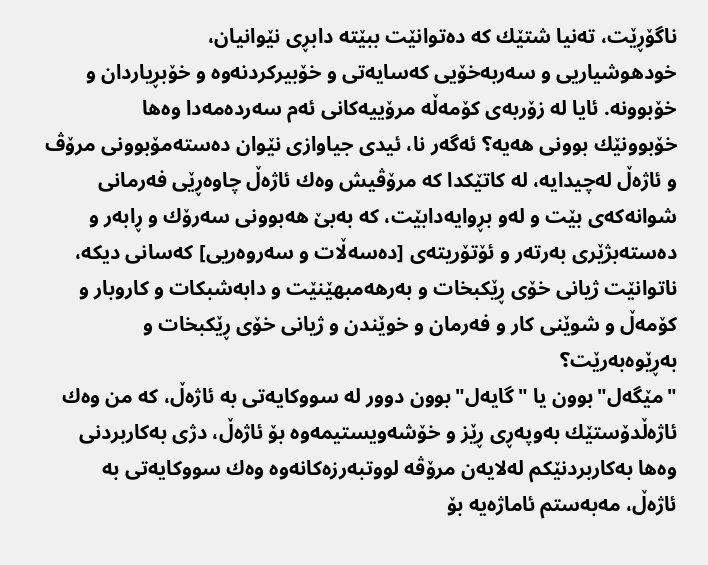ناگۆڕێت، تەنیا شتێك کە دەتوانێت ببێتە دابڕی نێوانیان،
خودهوشیاریی و سەربەخۆیی کەسایەتی و خۆبیرکردنەوە و خۆبڕیاردان و
خۆبوونە. ئایا لە زۆربەی کۆمەڵە مرۆییەکانی ئەم سەردەمەدا وەها
خۆبوونێك بوونی هەیە؟ ئەگەر نا، ئیدی جیاوازی نێوان دەستەمۆبوونی مرۆڤ
و ئاژەڵ لەچیدایە، لە کاتێكدا کە مرۆڤیش وەك ئاژەڵ چاوەڕێی فەرمانی
شوانەکەی بێت و لەو بڕوایەدابێت، کە بەبێ هەبوونی سەرۆك و ڕابەر و
دەستەبژێری بەرتەر و ئۆتۆریتەی [دەسەڵات و سەروەریی] کەسانی دیکە،
ناتوانێت ژیانی خۆی ڕێکبخات و بەرهەمبهێنێت و دابەشبکات و کاروبار و
کۆمەڵ و شوێنی کار و فەرمان و خوێندن و ژیانی خۆی ڕێکبخات و
بەڕێوەبەرێت؟
"مێگەل"بوون یا "گایەل"بوون دوور لە سووکایەتی بە ئاژەڵ، کە من وەك
ئاژەڵدۆستێك بەوپەڕی ڕێز و خۆشەویستیمەوە بۆ ئاژەڵ، دژی بەکاربردنی
وەها بەکاربردنێكم لەلایەن مرۆڤە لووتبەرزەکانەوە وەك سووکایەتی بە
ئاژەڵ، مەبەستم ئاماژەیە بۆ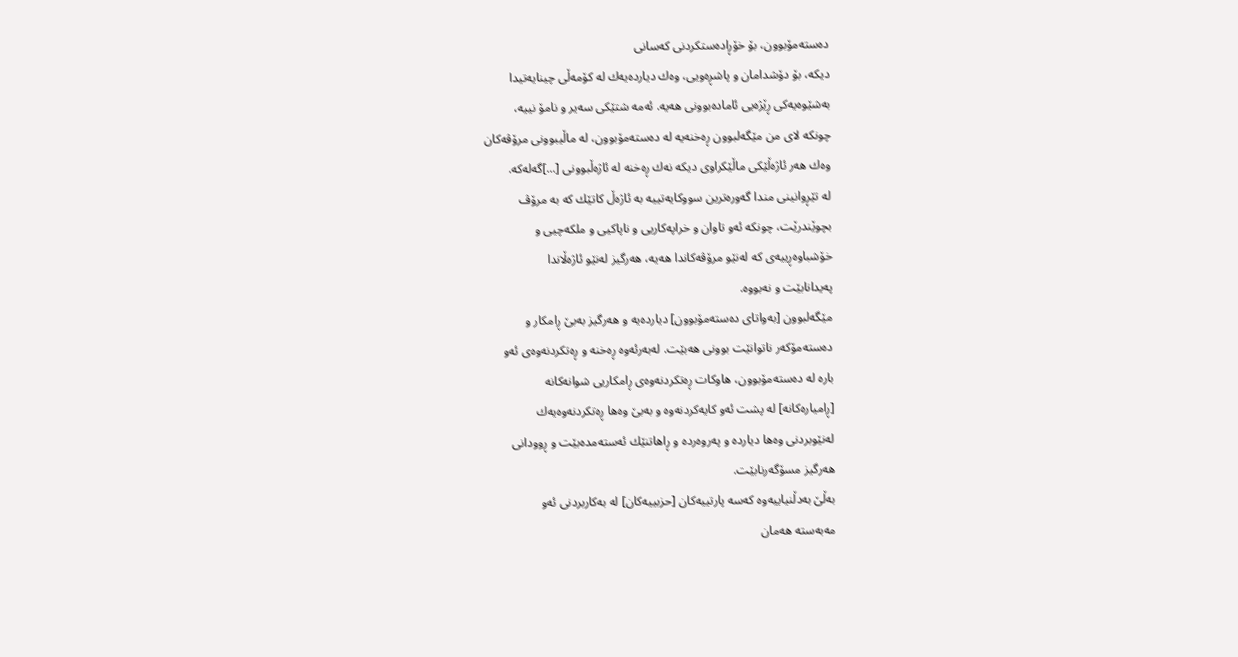دەستەمۆبوون، بۆ خۆڕادەستکردنی کەسانی
دیکە، بۆ دۆشدامان و پاشڕەویی، وەك دیاردەیەك لە کۆمەڵی چینایەتیدا
بەشێوەیەکی ڕێژەیی ئامادەبوونی هەیە. ئەمە شتێکی سەیر و نامۆ نییە،
چونکە لای من مێگەلبوون ڕەخنەیە لە دەستەمۆبوون، لە ماڵیبوونی مرۆڤەکان
وەك هەر ئاژەڵێکی ماڵێکراوی دیکە نەك ڕەخنە لە ئاژەڵبوونی [...]گەلەکە.
لە تێڕوانینی مندا گەورەترین سووکایەتییە بە ئاژەڵ کاتێك کە بە مرۆڤ
بچوێندرێت، چونکە ئەو تاوان و خراپەکاریی و ناپاکیی و ملکەچیی و
خۆشباوەڕییەی کە لەنێو مرۆڤەکاندا هەیە، هەرگیز لەنێو ئاژەڵاندا
پەیدانابێت و نەبووە.
مێگەلبوون [بەواتای دەستەمۆبوون] دیاردەیە و هەرگیز بەبێ ڕامکار و
دەستەمۆکەر ناتوانێت بوونی هەبێت. لەبەرئەوە ڕەخنە و ڕەتکردنەوەی ئەو
بارە لە دەستەمۆبوون، هاوکات ڕەتکردنەوەی ڕامکاریی شوانەکانە
[ڕامیارەکانە] لە پشت ئەو کایەکردنەوە و بەبێ وەها ڕەتکردنەوەیەك
لەنێوبردنی وەها دیاردە و پەروەردە و ڕاهاتنێك ئەستەمدەبێت و ڕوودانی
هەرگیز مسۆگەرنابێت.
بەڵێ بەدڵنیاییەوە کەسە پارتییەکان [حزبییەکان] لە بەکاربردنی ئەو
مەبەستە هەمان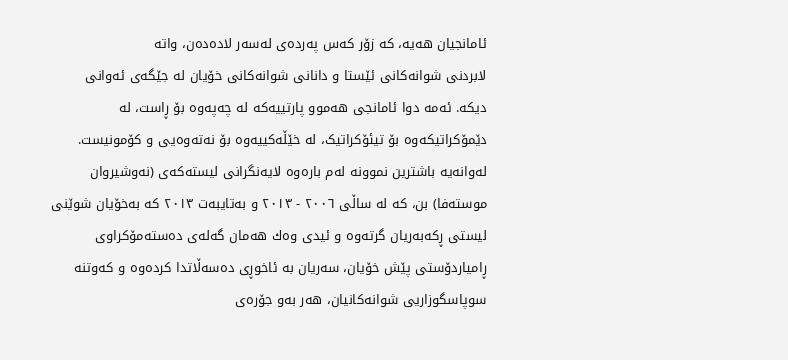ئامانجیان هەیە، کە زۆر کەس پەردەی لەسەر لادەدەن، واتە
لابردنی شوانەکانی ئێستا و دانانی شوانەکانی خۆیان لە جێگەی ئەوانی
دیکە. ئەمە دوا ئامانجی هەموو پارتییەکە لە چەپەوە بۆ ڕاست، لە
دێمۆکراتیکەوە بۆ تیئۆکراتیک، لە خێڵەکییەوە بۆ نەتەوەیی و کۆمونیست.
لەوانەیە باشترین نموونە لەم بارەوە لایەنگرانی لیستەکەی (نەوشیروان
موستەفا) بن، کە لە ساڵی ٢٠٠٦ - ٢٠١٣ و بەتایبەت ٢٠١٣ کە بەخۆیان شوێنی
لیستی ڕکەبەریان گرتەوە و ئیدی وەك هەمان گەلەی دەستەمۆکراوی
ڕامیاردۆستی پێش خۆیان، سەریان بە ئاخوڕی دەسەڵاتدا کردەوە و کەوتنە
سوپاسگوزاریی شوانەکانیان، هەر بەو جۆرەی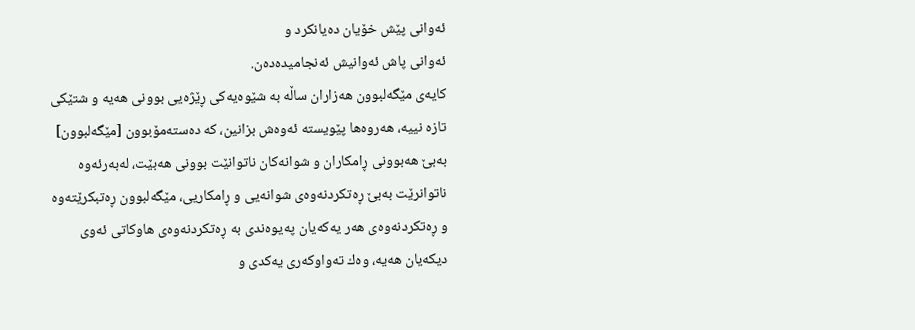ئەوانی پێش خۆیان دەیانکرد و
ئەوانی پاش ئەوانیش ئەنجامیدەدەن.
کایەی مێگەلبوون هەزاران ساڵە بە شێوەیەکی ڕێژەیی بوونی هەیە و شتێکی
تازە نییە، هەروەها پێویستە ئەوەش بزانین، کە دەستەمۆبوون [مێگەلبوون]
بەبێ هەبوونی ڕامکاران و شوانەکان ناتوانێت بوونی هەبێت، لەبەرئەوە
ناتوانرێت بەبێ ڕەتکردنەوەی شوانەیی و ڕامکاریی، مێگەلبوون ڕەتبکرێتەوە
و ڕەتکردنەوەی هەر یەکەیان پەیوەندی بە ڕەتکردنەوەی هاوکاتی ئەوی
دیکەیان هەیە، وەك تەواوکەری یەکدی و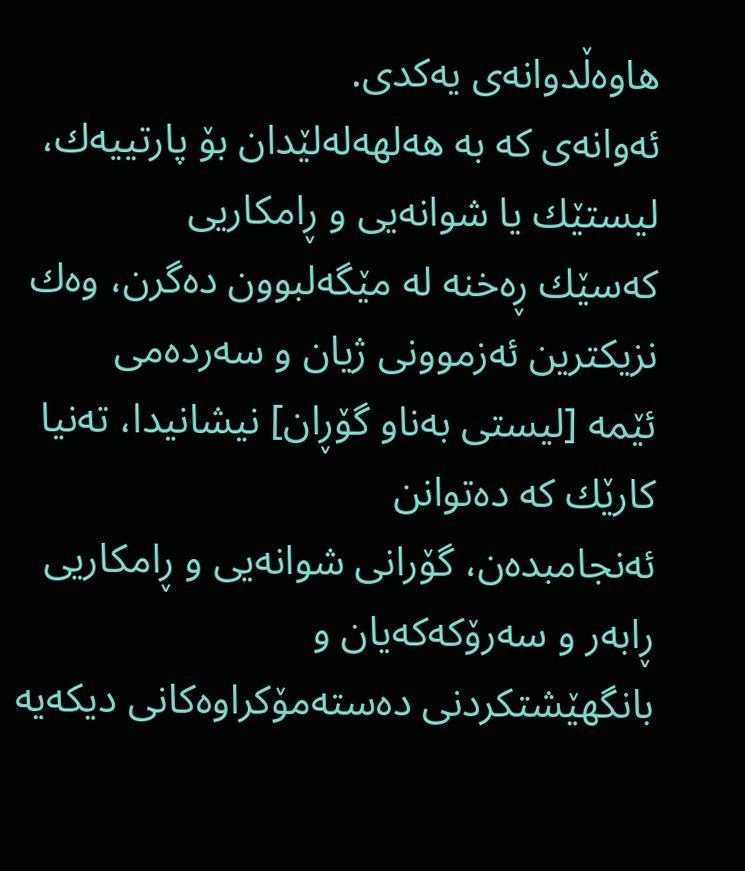هاوەڵدوانەی یەکدی.
ئەوانەی کە بە هەلهەلەلێدان بۆ پارتییەك، لیستێك یا شوانەیی و ڕامکاریی
کەسێك ڕەخنە لە مێگەلبوون دەگرن، وەك نزیکترین ئەزموونی ژیان و سەردەمی
ئێمە [لیستی بەناو گۆڕان] نیشانیدا، تەنیا کارێك کە دەتوانن
ئەنجامبدەن، گۆرانی شوانەیی و ڕامکاریی ڕابەر و سەرۆکەکەیان و
بانگهێشتکردنی دەستەمۆکراوەکانی دیکەیە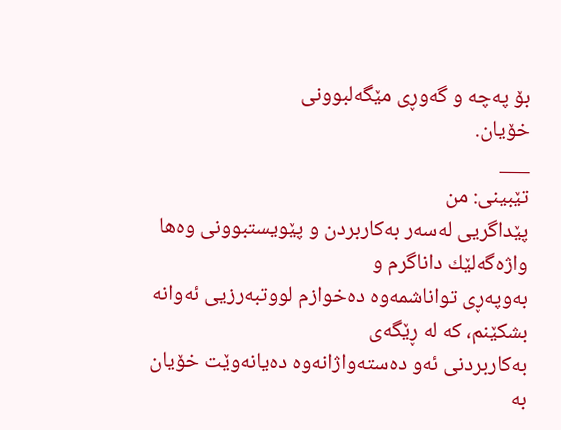بۆ پەچە و گەوڕی مێگەلبوونی
خۆیان.
___
تێبینی: من
پێداگریی لەسەر بەکاربردن و پێویستبوونی وەها واژەگەلێك داناگرم و
بەوپەڕی تواناشمەوە دەخوازم لووتبەرزیی ئەوانە بشکێنم، کە لە ڕێگەی
بەکاربردنی ئەو دەستەواژانەوە دەیانەوێت خۆیان بە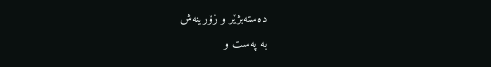دەستەبژێر و زۆرینەش
بە پەست و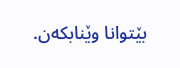بێتوانا وێنابکەن.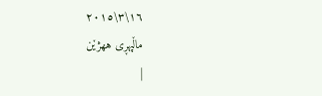١٦\٣\٢٠١٥
ماڵپهڕی ههژێن
|